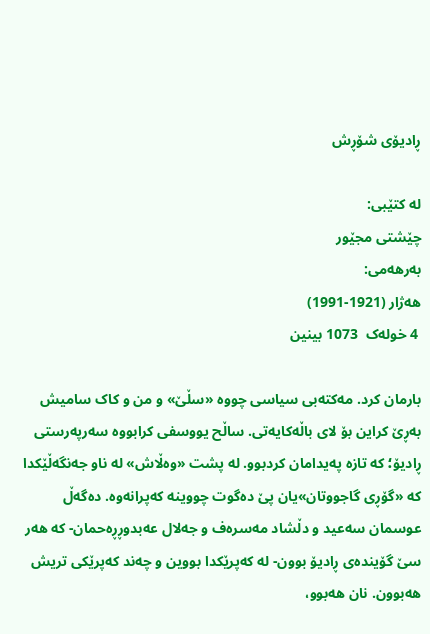ڕادیۆی شۆڕش

لە کتێبی:
چێشتی مجێور
بەرهەمی:
هەژار (1921-1991)
 4 خولەک  1073 بینین

بارمان کرد. مەکتەبی سیاسی چووە «سڵێ» و من و کاک سامیش بەڕێ کراین بۆ لای باڵەکایەتی. ساڵح یووسفی کرابووە سەرپەرستی ڕادیۆ؛ کە تازە پەیدامان کردبوو. لە پشت «وەڵاش» لە ناو جەنگەڵێکدا کە «گۆڕی گاجووتان»یان پێ دەگوت چووینە کەپرانەوە. دەگەڵ عوسمان سەعید و دڵشاد مەسرەف و جەلال عەبدوڕڕەحمان- کە هەر سێ گۆیندەی ڕادیۆ بوون- لە کەپرێکدا بووین و چەند کەپرێکی تریش هەبوون. نان هەبوو،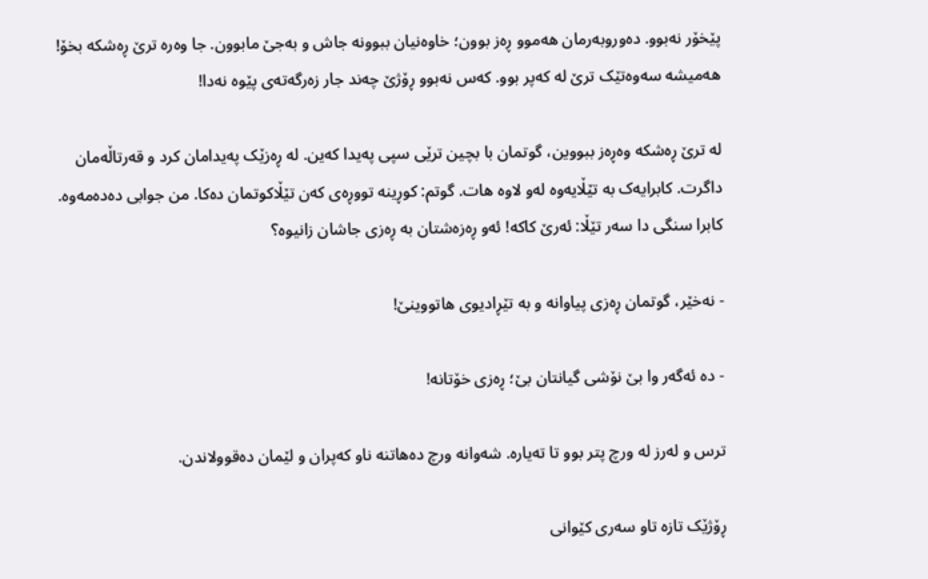پێخۆر نەبوو. دەوروبەرمان هەموو ڕەز بوون؛ خاوەنیان ببوونە جاش و بەجێ مابوون. جا وەرە ترێ ڕەشکە بخۆ! هەمیشە سەوەتێک ترێ لە کەپر بوو. کەس نەبوو ڕۆژێ چەند جار زەرگەتەی پێوە نەدا!

لە ترێ ڕەشکە وەڕەز ببووین، گوتمان با بچین ترێی سپی پەیدا کەین. لە ڕەزێک پەیدامان کرد و قەرتاڵەمان داگرت. کابرایەک بە تێڵایەوە لەو لاوە هات. گوتم: کوڕینە تووڕەی کەن تێڵاکوتمان دەکا. من جوابی دەدەمەوە. کابرا سنگی دا سەر تێڵا: ئەرێ کاکە! ئەو ڕەزەشتان بە ڕەزی جاشان زانیوە؟

- نەخێر، گوتمان ڕەزی پیاوانە و بە تێڕادیوی هاتووینێ!

- دە ئەگەر وا بێ نۆشی گیانتان بێ؛ ڕەزی خۆتانە!

ترس و لەرز لە ورچ پتر بوو تا تەیارە. شەوانە ورچ دەهاتنە ناو کەپران و لێمان دەقوولاندن.

ڕۆژێک تازە تاو سەری کێوانی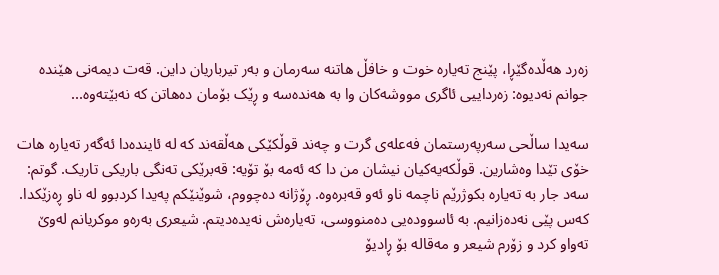زەرد هەڵدەگێڕا، پێنج تەیارە خوت و خافڵ هاتنە سەرمان و بەر تیرباریان داین. قەت دیمەنی هێندە جوانم نەدیوە: زەرداییی ئاگری مووشەکان وا بە هەندەسە و ڕێک بۆمان دەهاتن کە نەبێتەوە...

سەیدا ساڵحی سەرپەرستمان فەعلەی گرت و چەند قوڵکێکی هەڵقەند کە لە ئایندەدا ئەگەر تەیارە هات خۆی تێدا وەشارین. قوڵکەیەکیان نیشان من دا کە ئەمە بۆ تۆیە: قەبرێکی تەنگی باریکی تاریک. گوتم: سەد جار بە تەیارە بکوژرێم ناچمە ناو ئەو قەبرەوە. ڕۆژانە دەچووم، شوێنێکم پەیدا کردبوو لە ناو ڕەزێکدا. کەس پێی نەدەزانیم. بە ئاسوودەیی دەمنووسی، تەیارەش نەیدەدیتم. شیعری بەرەو موکریانم لەوێ تەواو کرد و زۆرم شیعر و مەقالە بۆ ڕادیۆ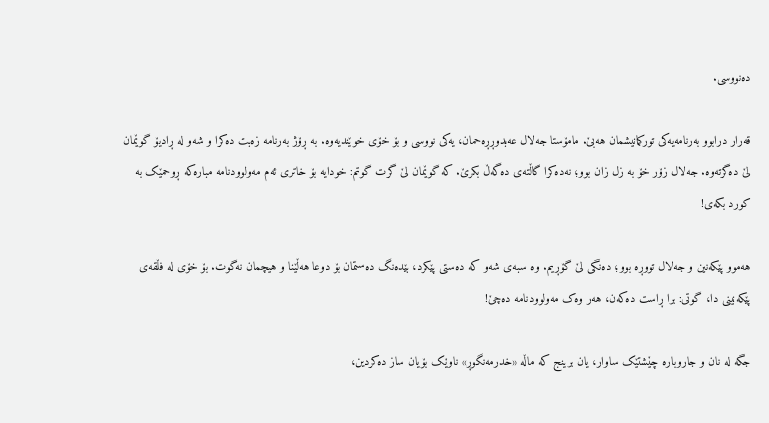دەنووسی.

قەرار درابوو بەرنامەیەکی تورکمانیشمان هەبێ. مامۆستا جەلال عەبدوڕڕەحمان، یەکی نووسی و بۆ خۆی خوێندیەوە. بە ڕۆژ بەرنامە زەبت دەکرا و شەو لە ڕادیۆ گوێمان لێ دەگرتەوە. جەلال زۆر خۆ بە زل زان بوو؛ نەدەکرا گاڵتەی دەگەڵ بکرێ. کە گوێمان لێ گرت گوتم: خودایە بۆ خاتری ئەم مەولوودنامە مبارەکە ڕوحمێک بە کورد بکەی!

هەموو پێکەنین و جەلال تووڕە بوو؛ دەنگی لێ گۆڕیم. وە سبەی شەو کە دەستی پێکرد، بێدەنگ دەستمان بۆ دوعا هەڵێنا و هیچمان نەگوت. بۆ خۆی لە فڵقەی پێکەنینی دا، گوتی: برا ڕاست دەکەن، هەر وەک مەولوودنامە دەچێ!

جگە لە نان و جاروبارە چێشتێک ساوار، یان برینج کە ماڵە «خدرمەنگوڕ» ناوێک بۆیان ساز دەکردین،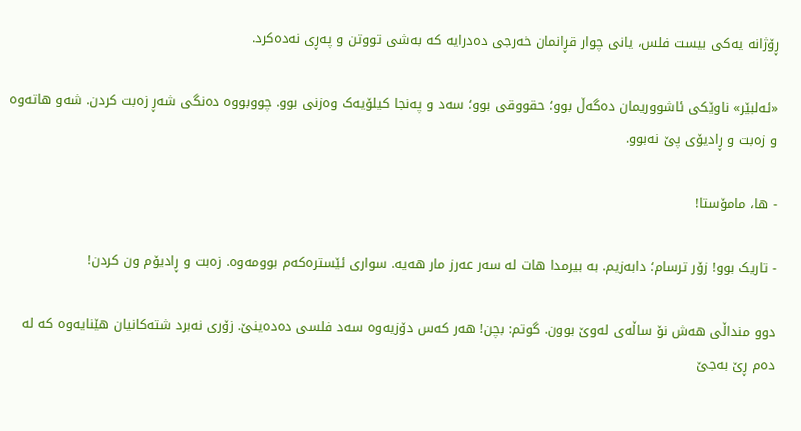ڕۆژانە یەکی بیست فلس، یانی چوار قڕانمان خەرجی دەدرایە کە بەشی تووتن و پەڕی نەدەکرد.

«ئەلبێر» ناوێکی ئاشووریمان دەگەڵ بوو؛ حقووقی بوو؛ سەد و پەنجا کیلۆیەک وەزنی بوو. چووبووە دەنگی شەڕ زەبت کردن. شەو هاتەوە و زەبت و ڕادیۆی پێ نەبوو.

- ها، مامۆستا!

- تاریک بوو! زۆر ترسام؛ دابەزیم. بە بیرمدا هات لە سەر عەرز مار هەیە. سواری ئێسترەکەم بوومەوە. زەبت و ڕادیۆم ون کردن!

دوو منداڵی هەش نۆ ساڵەی لەوێ بوون. گوتم: بچن! هەر کەس دۆزیەوە سەد فلسی دەدەینێ. زۆری نەبرد شتەکانیان هێنایەوە کە لە دەم ڕێ بەجێ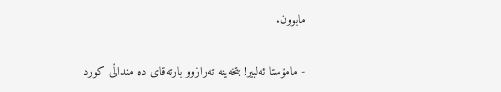مابوون.

- مامۆستا ئەلبیر! بتخەینە تەرازوو بارتەقای دە منداڵی کورد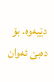دێیەوە. بۆ دەبێ ئەوان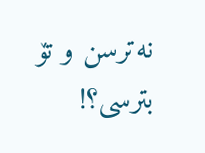نەترسن و تۆ بترسی؟!